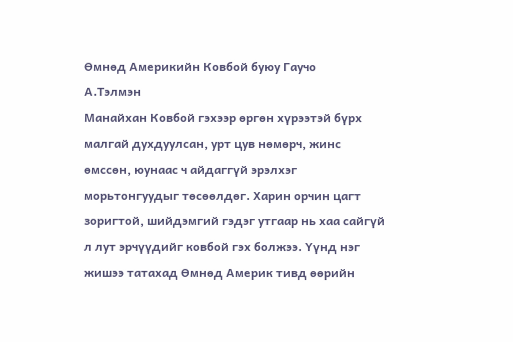Өмнөд Америкийн Ковбой буюу Гаучо
А.Тэлмэн
Манайхан Ковбой гэхээр өргөн хүрээтэй бүрх малгай духдуулсан, урт цув нөмөрч, жинс өмссөн, юунаас ч айдаггүй эрэлхэг морьтонгуудыг төсөөлдөг. Харин орчин цагт зоригтой, шийдэмгий гэдэг утгаар нь хаа сайгүй л лут эрчүүдийг ковбой гэх болжээ. Үүнд нэг жишээ татахад Өмнөд Америк тивд өөрийн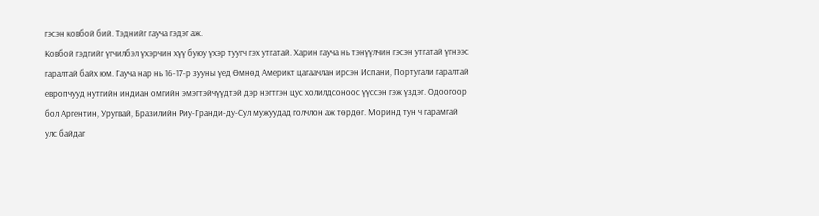гэсэн ковбой бий. Тэднийг гауча гэдэг аж.
Ковбой гэдгийг үгчилбэл үхэрчин хүү буюу үхэр туугч гэх утгатай. Харин гауча нь тэнүүлчин гэсэн утгатай үгнээс гаралтай байх юм. Гауча нар нь 16-17-р зууны үед Өмнөд Америкт цагаачлан ирсэн Испани, Португали гаралтай европчууд нутгийн индиан омгийн эмэгтэйчүүдтэй дэр нэгтгэн цус холилдсоноос үүссэн гэж үздэг. Одоогоор бол Аргентин, Уругвай, Бразилийн Риу-Гранди-ду-Сул мужуудад голчлон аж төрдөг. Моринд тун ч гарамгай улс байдаг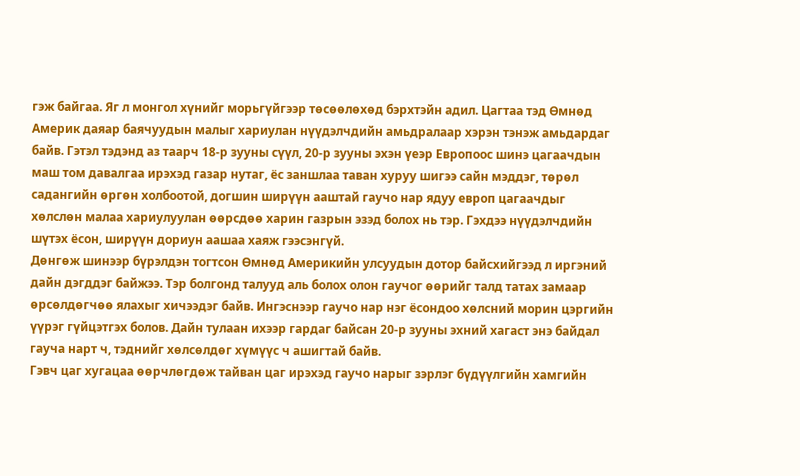гэж байгаа. Яг л монгол хүнийг морьгүйгээр төсөөлөхөд бэрхтэйн адил. Цагтаа тэд Өмнөд Америк даяар баячуудын малыг хариулан нүүдэлчдийн амьдралаар хэрэн тэнэж амьдардаг байв. Гэтэл тэдэнд аз таарч 18-р зууны сүүл, 20-р зууны эхэн үеэр Европоос шинэ цагаачдын маш том давалгаа ирэхэд газар нутаг, ёс заншлаа таван хуруу шигээ сайн мэддэг, төрөл садангийн өргөн холбоотой, догшин ширүүн ааштай гаучо нар ядуу европ цагаачдыг хөлслөн малаа хариулуулан өөрсдөө харин газрын эзэд болох нь тэр. Гэхдээ нүүдэлчдийн шүтэх ёсон, ширүүн дориун аашаа хаяж гээсэнгүй.
Дөнгөж шинээр бүрэлдэн тогтсон Өмнөд Америкийн улсуудын дотор байсхийгээд л иргэний дайн дэгддэг байжээ. Тэр болгонд талууд аль болох олон гаучог өөрийг талд татах замаар өрсөлдөгчөө ялахыг хичээдэг байв. Ингэснээр гаучо нар нэг ёсондоо хөлсний морин цэргийн үүрэг гүйцэтгэх болов. Дайн тулаан ихээр гардаг байсан 20-р зууны эхний хагаст энэ байдал гауча нарт ч, тэднийг хөлсөлдөг хүмүүс ч ашигтай байв.
Гэвч цаг хугацаа өөрчлөгдөж тайван цаг ирэхэд гаучо нарыг зэрлэг бүдүүлгийн хамгийн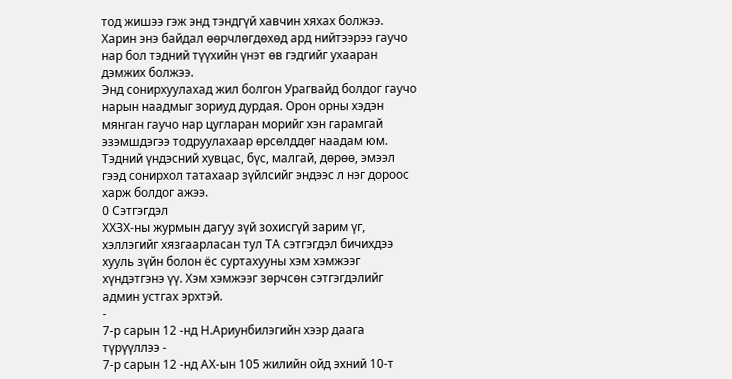тод жишээ гэж энд тэндгүй хавчин хяхах болжээ. Харин энэ байдал өөрчлөгдөхөд ард нийтээрээ гаучо нар бол тэдний түүхийн үнэт өв гэдгийг ухааран дэмжих болжээ.
Энд сонирхуулахад жил болгон Урагвайд болдог гаучо нарын наадмыг зориуд дурдая. Орон орны хэдэн мянган гаучо нар цугларан морийг хэн гарамгай эзэмшдэгээ тодруулахаар өрсөлддөг наадам юм. Тэдний үндэсний хувцас, бүс, малгай, дөрөө, эмээл гээд сонирхол татахаар зүйлсийг эндээс л нэг дороос харж болдог ажээ.
0 Сэтгэгдэл
ХХЗХ-ны журмын дагуу зүй зохисгүй зарим үг, хэллэгийг хязгаарласан тул ТА сэтгэгдэл бичихдээ хууль зүйн болон ёс суртахууны хэм хэмжээг хүндэтгэнэ үү. Хэм хэмжээг зөрчсөн сэтгэгдэлийг админ устгах эрхтэй.
-
7-р сарын 12 -нд Н.Ариунбилэгийн хээр даага түрүүллээ -
7-р сарын 12 -нд АХ-ын 105 жилийн ойд эхний 10-т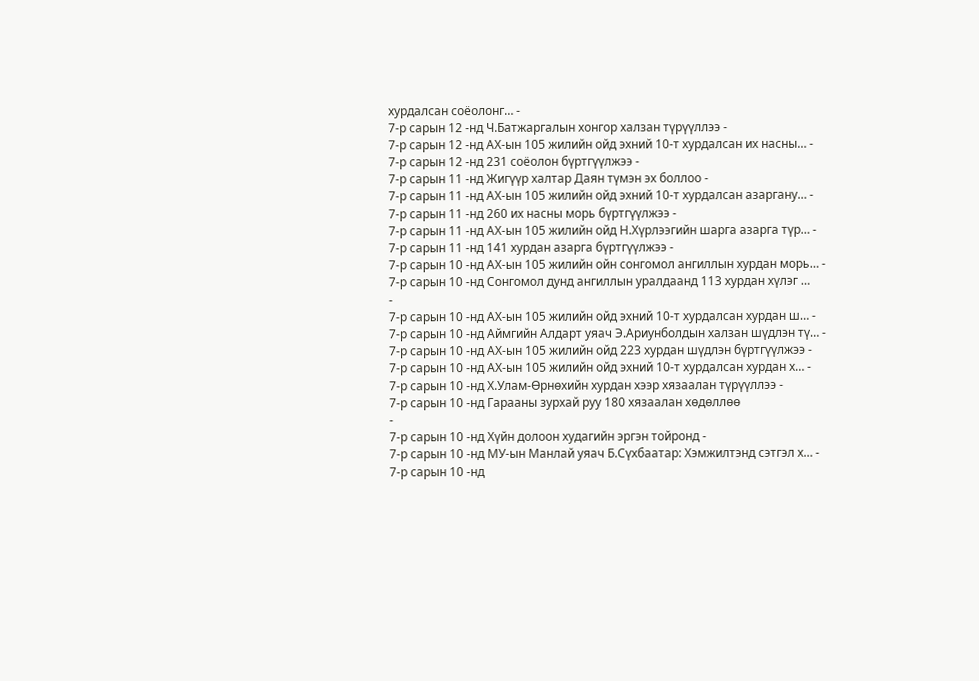хурдалсан соёолонг… -
7-р сарын 12 -нд Ч.Батжаргалын хонгор халзан түрүүллээ -
7-р сарын 12 -нд АХ-ын 105 жилийн ойд эхний 10-т хурдалсан их насны… -
7-р сарын 12 -нд 231 соёолон бүртгүүлжээ -
7-р сарын 11 -нд Жигүүр халтар Даян түмэн эх боллоо -
7-р сарын 11 -нд АХ-ын 105 жилийн ойд эхний 10-т хурдалсан азаргану… -
7-р сарын 11 -нд 260 их насны морь бүртгүүлжээ -
7-р сарын 11 -нд АХ-ын 105 жилийн ойд Н.Хүрлээгийн шарга азарга түр… -
7-р сарын 11 -нд 141 хурдан азарга бүртгүүлжээ -
7-р сарын 10 -нд АХ-ын 105 жилийн ойн сонгомол ангиллын хурдан морь… -
7-р сарын 10 -нд Сонгомол дунд ангиллын уралдаанд 113 хурдан хүлэг …
-
7-р сарын 10 -нд АХ-ын 105 жилийн ойд эхний 10-т хурдалсан хурдан ш… -
7-р сарын 10 -нд Аймгийн Алдарт уяач Э.Ариунболдын халзан шүдлэн тү… -
7-р сарын 10 -нд АХ-ын 105 жилийн ойд 223 хурдан шүдлэн бүртгүүлжээ -
7-р сарын 10 -нд АХ-ын 105 жилийн ойд эхний 10-т хурдалсан хурдан х… -
7-р сарын 10 -нд Х.Улам-Өрнөхийн хурдан хээр хязаалан түрүүллээ -
7-р сарын 10 -нд Гарааны зурхай руу 180 хязаалан хөдөллөө
-
7-р сарын 10 -нд Хүйн долоон худагийн эргэн тойронд -
7-р сарын 10 -нд МУ-ын Манлай уяач Б.Сүхбаатар: Хэмжилтэнд сэтгэл х… -
7-р сарын 10 -нд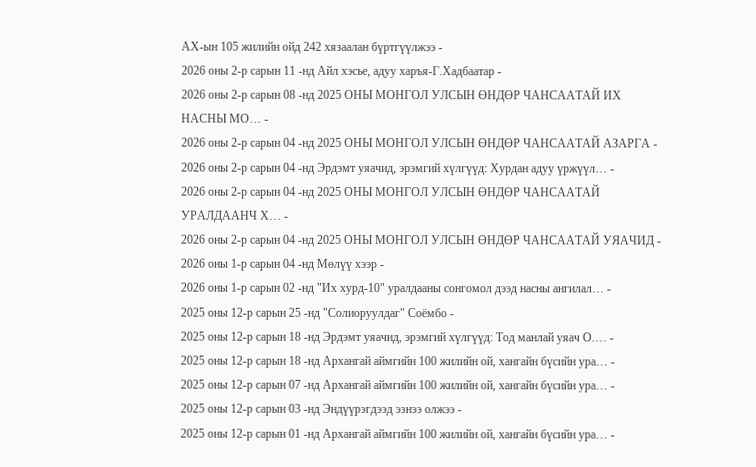АХ-ын 105 жилийн ойд 242 хязаалан бүртгүүлжээ -
2026 оны 2-р сарын 11 -нд Айл хэсье, адуу харъя-Г.Хадбаатар -
2026 оны 2-р сарын 08 -нд 2025 ОНЫ МОНГОЛ УЛСЫН ӨНДӨР ЧАНСААТАЙ ИХ НАСНЫ МО… -
2026 оны 2-р сарын 04 -нд 2025 ОНЫ МОНГОЛ УЛСЫН ӨНДӨР ЧАНСААТАЙ АЗАРГА -
2026 оны 2-р сарын 04 -нд Эрдэмт уяачид, эрэмгий хүлгүүд: Хурдан адуу үржүүл… -
2026 оны 2-р сарын 04 -нд 2025 ОНЫ МОНГОЛ УЛСЫН ӨНДӨР ЧАНСААТАЙ УРАЛДААНЧ Х… -
2026 оны 2-р сарын 04 -нд 2025 ОНЫ МОНГОЛ УЛСЫН ӨНДӨР ЧАНСААТАЙ УЯАЧИД -
2026 оны 1-р сарын 04 -нд Мөлүү хээр -
2026 оны 1-р сарын 02 -нд "Их хурд-10" уралдааны сонгомол дээд насны ангилал… -
2025 оны 12-р сарын 25 -нд "Солиоруулдаг" Соёмбо -
2025 оны 12-р сарын 18 -нд Эрдэмт уяачид, эрэмгий хүлгүүд: Тод манлай уяач О.… -
2025 оны 12-р сарын 18 -нд Архангай аймгийн 100 жилийн ой, хангайн бүсийн ура… -
2025 оны 12-р сарын 07 -нд Архангай аймгийн 100 жилийн ой, хангайн бүсийн ура… -
2025 оны 12-р сарын 03 -нд Эндүүрэгдээд эзнээ олжээ -
2025 оны 12-р сарын 01 -нд Архангай аймгийн 100 жилийн ой, хангайн бүсийн ура… -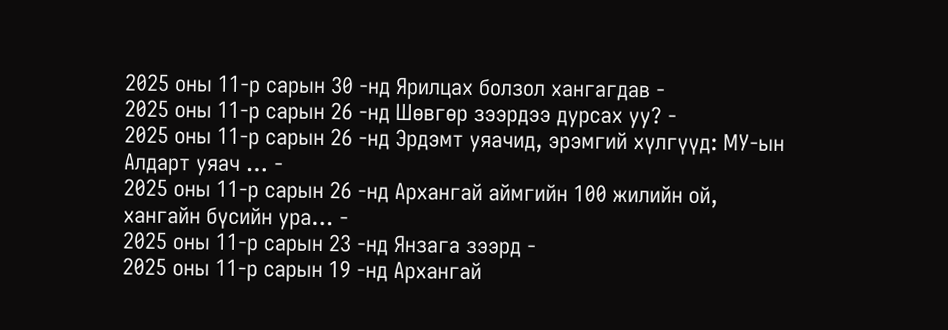2025 оны 11-р сарын 30 -нд Ярилцах болзол хангагдав -
2025 оны 11-р сарын 26 -нд Шөвгөр зээрдээ дурсах уу? -
2025 оны 11-р сарын 26 -нд Эрдэмт уяачид, эрэмгий хүлгүүд: МУ-ын Алдарт уяач … -
2025 оны 11-р сарын 26 -нд Архангай аймгийн 100 жилийн ой, хангайн бүсийн ура… -
2025 оны 11-р сарын 23 -нд Янзага зээрд -
2025 оны 11-р сарын 19 -нд Архангай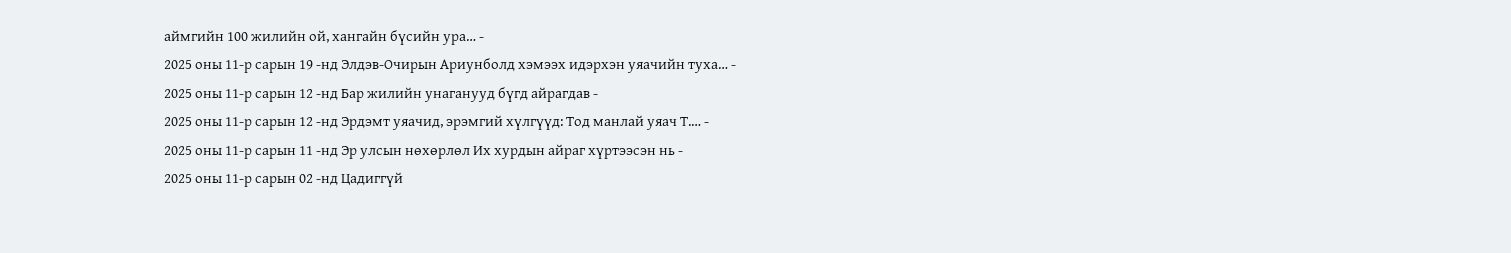аймгийн 100 жилийн ой, хангайн бүсийн ура… -
2025 оны 11-р сарын 19 -нд Элдэв-Очирын Ариунболд хэмээх идэрхэн уяачийн туха… -
2025 оны 11-р сарын 12 -нд Бар жилийн унаганууд бүгд айрагдав -
2025 оны 11-р сарын 12 -нд Эрдэмт уяачид, эрэмгий хүлгүүд: Тод манлай уяач Т.… -
2025 оны 11-р сарын 11 -нд Эр улсын нөхөрлөл Их хурдын айраг хүртээсэн нь -
2025 оны 11-р сарын 02 -нд Цадиггүй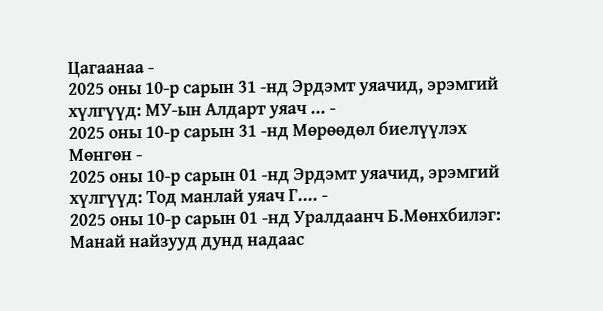Цагаанаа -
2025 оны 10-р сарын 31 -нд Эрдэмт уяачид, эрэмгий хүлгүүд: МУ-ын Алдарт уяач … -
2025 оны 10-р сарын 31 -нд Мөрөөдөл биелүүлэх Мөнгөн -
2025 оны 10-р сарын 01 -нд Эрдэмт уяачид, эрэмгий хүлгүүд: Тод манлай уяач Г.… -
2025 оны 10-р сарын 01 -нд Уралдаанч Б.Мөнхбилэг: Манай найзууд дунд надаас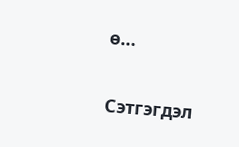ө…

Сэтгэгдэл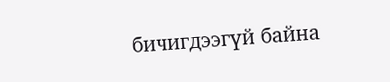бичигдээгүй байна